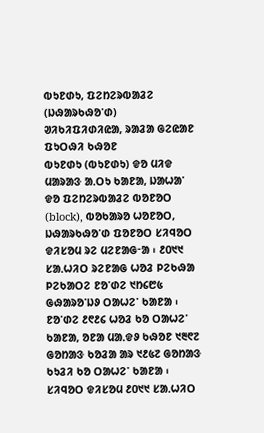ᱵᱩᱱᱰᱩ, ᱯᱮᱴᱮᱨᱵᱟᱲᱮ (ᱡᱷᱟᱨᱠᱷᱚᱸᱰ)
ᱣᱤᱠᱤᱯᱤᱰᱤᱭᱟ, ᱨᱟᱲᱟ ᱜᱮᱭᱟᱱ ᱯᱩᱛᱷᱤ ᱠᱷᱚᱱ
ᱵᱩᱱᱰᱩ (ᱵᱩᱱᱰᱩ) ᱫᱚ ᱢᱤᱫ ᱢᱟᱨᱟᱝ ᱟᱹᱛᱩ ᱠᱟᱱᱟ, ᱡᱟᱦᱟᱸ ᱫᱚ ᱯᱮᱴᱮᱨᱵᱟᱲᱮ ᱵᱚᱱᱚᱛ (block), ᱵᱚᱠᱟᱨᱚ ᱦᱚᱱᱚᱛ, ᱡᱷᱟᱨᱠᱷᱚᱸᱰ ᱯᱚᱱᱚᱛ ᱥᱤᱧᱚᱛ ᱫᱤᱥᱚᱢ ᱨᱮ ᱢᱮᱱᱟᱜᱼᱟ ᱾ ᱒᱐᱑᱑ ᱥᱟᱹᱦᱤᱛ ᱨᱮᱱᱟᱜ ᱦᱚᱲ ᱞᱮᱠᱷᱟ ᱞᱮᱠᱟᱛᱮ ᱱᱚᱸᱰᱮ ᱑ᱴ᱔᱘᱕ ᱜᱷᱟᱨᱚᱸᱡᱽ ᱛᱟᱦᱮᱸ ᱠᱟᱱᱟ ᱾ ᱱᱚᱸᱰᱮ ᱒᱖᱒᱔ ᱦᱚᱲ ᱠᱚ ᱛᱟᱦᱮᱸ ᱠᱟᱱᱟ, ᱚᱱᱟ ᱢᱟᱹᱫᱽ ᱠᱷᱚᱱ ᱑᱓᱖᱗ ᱜᱚᱴᱟᱝ ᱠᱚᱲᱟ ᱟᱨ ᱑᱒᱕᱗ ᱜᱚᱴᱟᱝ ᱠᱩᱲᱤ ᱠᱚ ᱛᱟᱦᱮᱸ ᱠᱟᱱᱟ ᱾
ᱥᱤᱧᱚᱛ ᱫᱤᱥᱚᱢ ᱒᱐᱑᱑ ᱥᱟᱹᱦᱤᱛ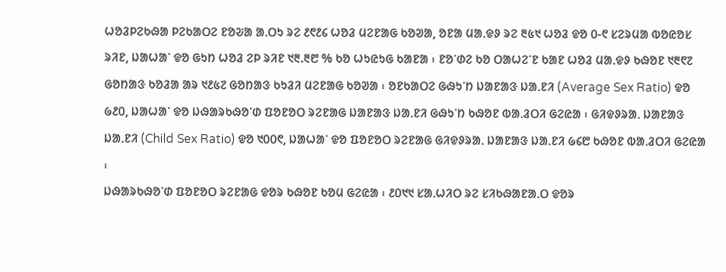ᱦᱚᱲᱞᱮᱠᱷᱟ ᱞᱮᱠᱟᱛᱮ ᱱᱚᱶᱟ ᱟᱹᱛᱩ ᱨᱮ ᱒᱖᱒᱔ ᱦᱚᱲ ᱢᱮᱱᱟᱜ ᱠᱚᱣᱟ, ᱚᱱᱟ ᱢᱟᱹᱫᱽ ᱨᱮ ᱓᱕᱑ ᱦᱚᱲ ᱫᱚ ᱐-᱖ ᱥᱮᱨᱢᱟ ᱵᱚᱭᱚᱥ ᱨᱤᱱ, ᱡᱟᱦᱟᱸ ᱫᱚ ᱜᱩᱴ ᱦᱚᱲ ᱮᱞ ᱨᱤᱱ ᱑᱓.᱓᱘ % ᱠᱚ ᱦᱩᱭᱩᱜ ᱠᱟᱱᱟ ᱾ ᱱᱚᱸᱰᱮ ᱠᱚ ᱛᱟᱦᱮᱸᱱ ᱠᱟᱱ ᱦᱚᱲ ᱢᱟᱹᱫᱽ ᱠᱷᱚᱱ ᱑᱓᱖᱗ ᱜᱚᱴᱟᱝ ᱠᱚᱲᱟ ᱟᱨ ᱑᱒᱕᱗ ᱜᱚᱴᱟᱝ ᱠᱩᱲᱤ ᱢᱮᱱᱟᱜ ᱠᱚᱣᱟ ᱾ ᱚᱱᱠᱟᱛᱮ ᱜᱷᱩᱸᱴ ᱡᱟᱱᱟᱝ ᱡᱟᱹᱱᱤ (Average Sex Ratio) ᱫᱚ ᱙᱒᱐, ᱡᱟᱦᱟᱸ ᱫᱚ ᱡᱷᱟᱨᱠᱷᱚᱸᱰ ᱯᱚᱱᱚᱛ ᱨᱮᱱᱟᱜ ᱡᱟᱱᱟᱝ ᱡᱟᱹᱱᱤ ᱜᱷᱩᱸᱴ ᱠᱷᱚᱱ ᱵᱟᱹᱲᱛᱤ ᱜᱮᱭᱟ ᱾ ᱜᱤᱫᱽᱨᱟᱹ ᱡᱟᱱᱟᱝ ᱡᱟᱹᱱᱤ (Child Sex Ratio) ᱫᱚ ᱑᱐᱐᱖, ᱡᱟᱦᱟᱸ ᱫᱚ ᱯᱚᱱᱚᱛ ᱨᱮᱱᱟᱜ ᱜᱤᱫᱽᱨᱟᱹ ᱡᱟᱱᱟᱝ ᱡᱟᱹᱱᱤ ᱙᱔᱘ ᱠᱷᱚᱱ ᱵᱟᱹᱲᱛᱤ ᱜᱮᱭᱟ ᱾
ᱡᱷᱟᱨᱠᱷᱚᱸᱰ ᱯᱚᱱᱚᱛ ᱨᱮᱱᱟᱜ ᱫᱚᱨ ᱠᱷᱚᱱ ᱠᱚᱢ ᱜᱮᱭᱟ ᱾ ᱒᱐᱑᱑ ᱥᱟᱹᱦᱤᱛ ᱨᱮ ᱥᱤᱠᱷᱟᱱᱟᱹᱛ ᱫᱚᱨ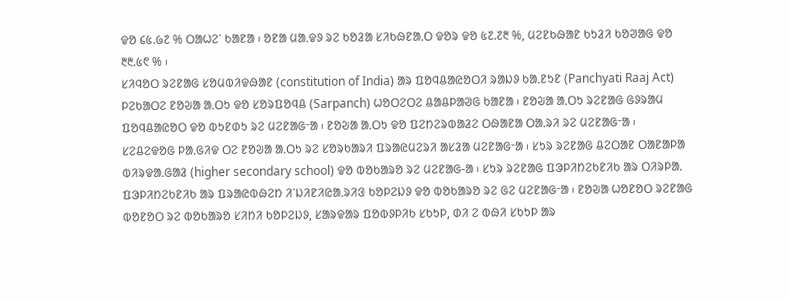ᱫᱚ ᱔᱕.᱙᱗ % ᱛᱟᱦᱮᱸ ᱠᱟᱱᱟ ᱾ ᱚᱱᱟ ᱢᱟᱹᱫᱽ ᱨᱮ ᱠᱚᱲᱟ ᱥᱤᱠᱷᱱᱟᱹᱛ ᱫᱚᱨ ᱫᱚ ᱕᱗.᱗᱓ %, ᱢᱮᱱᱠᱷᱟᱱ ᱠᱩᱲᱤ ᱠᱚᱣᱟᱜ ᱫᱚ ᱓᱓.᱕᱖ % ᱾
ᱥᱤᱧᱚᱛ ᱨᱮᱱᱟᱜ ᱥᱚᱢᱵᱤᱫᱷᱟᱱ (constitution of India) ᱟᱨ ᱯᱚᱧᱪᱟᱭᱚᱛᱤ ᱨᱟᱡᱽ ᱠᱟᱹᱱᱩᱱ (Panchyati Raaj Act) ᱞᱮᱠᱟᱛᱮ ᱱᱚᱶᱟ ᱟᱹᱛᱩ ᱫᱚ ᱥᱚᱨᱯᱚᱧᱪ (Sarpanch) ᱦᱚᱛᱮᱛᱮ ᱪᱟᱪᱞᱟᱣᱜ ᱠᱟᱱᱟ ᱾ ᱱᱚᱶᱟ ᱟᱹᱛᱩ ᱨᱮᱱᱟᱜ ᱜᱽᱨᱟᱢ ᱯᱚᱧᱪᱟᱭᱚᱛ ᱫᱚ ᱵᱩᱱᱰᱩ ᱨᱮ ᱢᱮᱱᱟᱜᱼᱟ ᱾ ᱱᱚᱶᱟ ᱟᱹᱛᱩ ᱫᱚ ᱯᱮᱴᱮᱨᱵᱟᱲᱮ ᱛᱷᱟᱱᱟ ᱛᱟᱹᱨᱤ ᱨᱮ ᱢᱮᱱᱟᱜᱼᱟ ᱾
ᱥᱮᱪᱮᱫᱚᱜ ᱞᱟᱹᱜᱤᱫ ᱛᱮ ᱱᱚᱶᱟ ᱟᱹᱛᱩ ᱨᱮ ᱥᱚᱨᱠᱟᱨᱤ ᱯᱨᱟᱭᱢᱮᱨᱤ ᱟᱥᱲᱟ ᱢᱮᱱᱟᱜᱼᱟ ᱾ ᱥᱩᱨ ᱨᱮᱱᱟᱜ ᱪᱮᱛᱟᱱ ᱛᱟᱱᱟᱞᱟ ᱵᱤᱨᱫᱟᱹᱜᱟᱲ (higher secondary school) ᱫᱚ ᱵᱚᱠᱟᱨᱚ ᱨᱮ ᱢᱮᱱᱟᱜ-ᱟ ᱾ ᱥᱩᱨ ᱨᱮᱱᱟᱜ ᱯᱳᱞᱤᱴᱮᱠᱱᱤᱠ ᱟᱨ ᱛᱤᱨᱞᱟᱹ ᱯᱳᱞᱤᱴᱮᱠᱱᱤᱠ ᱟᱨ ᱯᱨᱟᱭᱵᱷᱮᱴ ᱤᱸᱡᱤᱱᱤᱭᱟᱹᱨᱤᱝ ᱠᱚᱞᱮᱡᱽ ᱫᱚ ᱵᱚᱠᱟᱨᱚ ᱨᱮ ᱜᱮ ᱢᱮᱱᱟᱜᱼᱟ ᱾ ᱱᱚᱶᱟ ᱦᱚᱱᱚᱛ ᱨᱮᱱᱟᱜ ᱵᱚᱱᱚᱛ ᱨᱮ ᱵᱚᱠᱟᱨᱚ ᱥᱤᱴᱤ ᱠᱚᱞᱮᱡᱽ, ᱥᱟᱨᱫᱟᱨ ᱯᱚᱵᱽᱞᱤᱠ ᱥᱠᱩᱞ, ᱰᱤ ᱮ ᱵᱷᱤ ᱥᱠᱩᱞ ᱟᱨ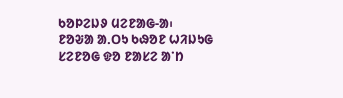ᱠᱚᱞᱮᱡᱽ ᱢᱮᱱᱟᱜ-ᱟ᱾
ᱱᱚᱶᱟ ᱟᱹᱛᱩ ᱠᱷᱚᱱ ᱦᱤᱡᱩᱜ ᱥᱮᱱᱚᱜ ᱫᱚ ᱱᱟᱥᱮ ᱟᱸᱴ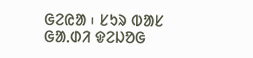ᱜᱮᱭᱟ ᱾ ᱥᱩᱨ ᱵᱟᱥ ᱜᱟᱹᱰᱤ ᱫᱮᱡᱚᱜ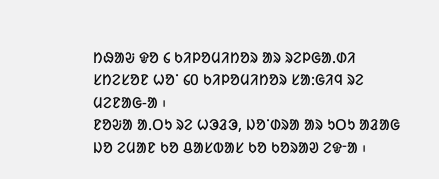ᱴᱷᱟᱶ ᱫᱚ ᱔ ᱠᱤᱞᱚᱢᱤᱴᱚᱨ ᱟᱨ ᱨᱮᱞᱜᱟᱹᱰᱤ ᱥᱴᱮᱥᱚᱱ ᱦᱚᱸ ᱔᱐ ᱠᱤᱞᱚᱢᱤᱴᱚᱨ ᱥᱟᱺᱜᱤᱧ ᱨᱮ ᱢᱮᱱᱟᱜ-ᱟ ᱾
ᱱᱚᱶᱟ ᱟᱹᱛᱩ ᱨᱮ ᱦᱳᱲᱳ, ᱡᱚᱸᱰᱨᱟ ᱟᱨ ᱩᱛᱩ ᱟᱲᱟᱜ ᱡᱚ ᱮᱢᱟᱱ ᱠᱚ ᱪᱟᱥᱵᱟᱥ ᱠᱚ ᱠᱚᱨᱟᱣ ᱮᱫᱼᱟ ᱾